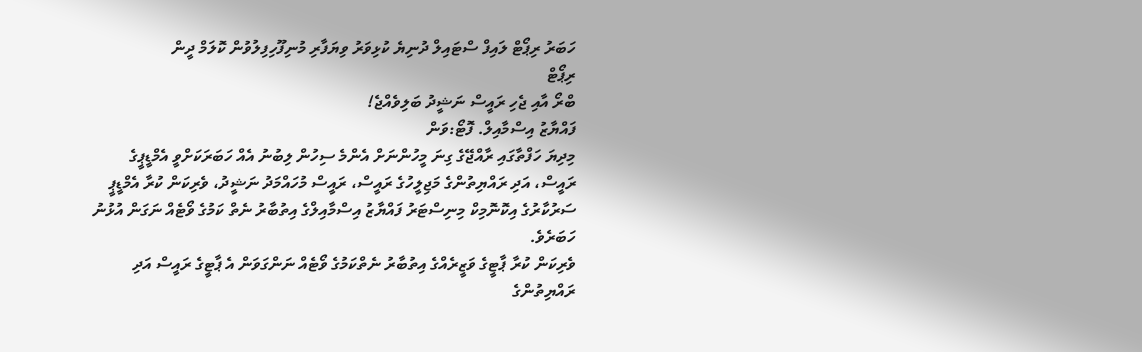ހަބަރު ރިޕޯޓް ލައިފް ސްޓައިލް ދުނިޔެ ކުޅިވަރު ވިޔަފާރި މުނިފޫހިފިލުވުން ކޮލަމް ދީން
ރިޕޯޓް
ބްރޯ އާއި ޖެހި ރައީސް ނަޝީދު ބަލިވެއްޖެ!
ފައްޔާޒު އިސްމާއިލް. ފޮޓޯ:ވަން
މިދިޔަ ހަފްތާގައި ރާއްޖޭގެ ގިނަ މީހުންނަށް އެންމެ ސިހުން ލިބުނު އެއް ހަބަރަކަށްވީ އެމްޑީޕީގެ ރައީސް، އަދި ރައްޔިތުންގެ މަޖިލީހުގެ ރައީސް، ރައީސް މުހައްމަދު ނަޝީދު، ވެރިކަން ކުރާ އެމްޑީޕީ ސަރުކާރުގެ އިކޮނޮމިކް މިނިސްޓަރު ފައްޔާޒު އިސްމާއިލްގެ އިތުބާރު ނެތް ކަމުގެ ވޯޓެއް ނަގަން އުޅުނު ހަބަރެވެ.
ވެރިކަން ކުރާ ޕާޓީގެ ވަޒީރެއްގެ އިތުބާރު ނެތްކަމުގެ ވޯޓެއް ނަންގަވަން އެ ޕާޓީގެ ރައީސް އަދި ރައްޔިތުންގެ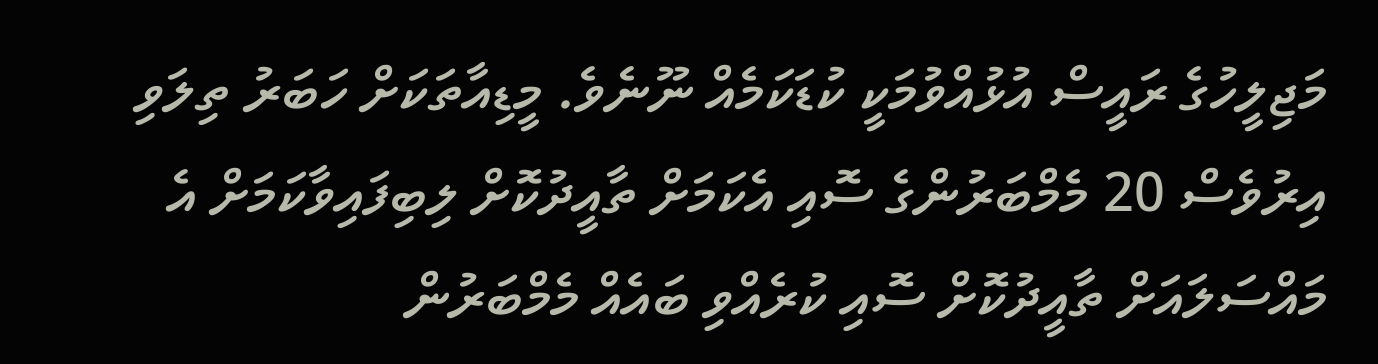މަޖިލީހުގެ ރައީސް އުޅުއްވުމަކީ ކުޑަކަމެއް ނޫނެވެ. މީޑިއާތަކަށް ހަބަރު ތިލަވި އިރުވެސް 20 މެމްބަރުންގެ ސޮއި އެކަމަށް ތާއީދުކޮށް ލިބިފައިވާކަމަށް އެ މައްސަލައަށް ތާއީދުކޮށް ސޮއި ކުރެއްވި ބައެއް މެމްބަރުން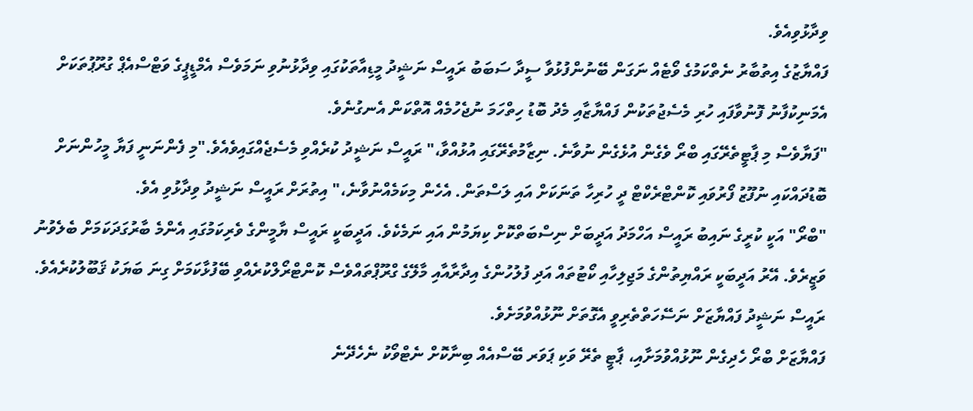ވިދާޅުވިއެވެ.
ފައްޔާޒުގެ އިތުބާރު ނެތްކަމުގެ ވޯޓެއް ނަގަން ބޭނުންފުޅުވާ ސީދާ ސަބަބު ރައީސް ނަޝީދު މީޑިއާތަކުގައި ވިދާޅުނުވި ނަމަވެސް އެމްޑީޕީގެ ވަޓްސްއެޕް ގުރޫޕުތަކަށް އެމަނިކުފާނު ފޮނުވާފައި ހުރި މެސެޖުތަކުން ފައްޔާޒާއި މެދު ބޮޑު ހިތްހަމަ ނުޖެހުމެއް އޮތްކަން އެނގުނެވެ.
"ފަޔާވެސް މި ޕާޓީތެރޭގައި ބްރޯ ވެގެން އުޅެގެން ނުވާނެ. ނިޒާމުތެރޭގައި އުޅުއްވާ،" ރައީސް ނަޝީދު ކުރެއްވި މެސެޖެއްގައިވެއެވެ."މި ފެންނަނީ ފަޔާ މީހުންނަށް ބޮޑުދައްކައި ނުފޫޒު ފޯރުވައި ކޮންޓްރެކްޓް ދީ ހުރިހާ ތަނަކަށް އައި ލަސްތަން. އެހެން މިކަމެއްނުވާނެ،" އިތުރަށް ރައީސް ނަޝީދު ވިދާޅުވި އެވެ.
"ބްރޯ" އަކީ ކުރީގެ ނައިބު ރައީސް އަހްމަދު އަދީބަށް ނިސްބަތްކޮށް ކިޔަމުން އައި ނަމެކެވެ. އަދީބަކީ ރައީސް ޔާމީންގެ ވެރިކަމުގައި އެންމެ ބާރުގަދަކަމަށް ބެލެވުނު ވަޒީރެވެ. އޭރު އަދީބަކީ ރައްޔިތުންގެ މަޖިލިހާއި ކޯޓުތައް އަދި ފުލުހުންގެ އިދާރާއާއި މާލޭގެ ގްރޫޕްތައްވެސް ކޮންޓްރޯލްކުރެއްވި ބޭފުޅާކަމަށް ގިނަ ބަޔަކު ޤަބޫލުކުރެއެވެ. ރައީސް ނަޝީދު ފައްޔާޒަށް ނަސޭހަތްތެރިވީ އެގޮތަށް ނޫޅުއްވުމަށެވެ.
ފައްޔާޒަށް ބްރޯ ހެދިގެން ނޫޅުއްވުމަށާއި، ޕާޓީ ތެރޭ ވަކި ޕަވަރ ބޭސްއެއް ބިނާކޮށް ނެޓްވޯކު ނެހެދޭނެ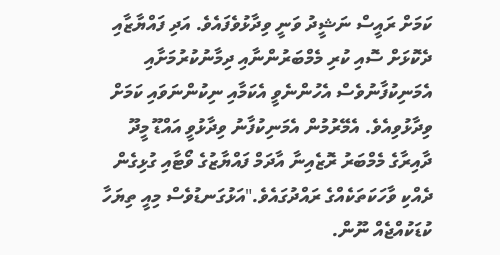ކަމަށް ރައީސް ނަޝީދު ވަނީ ވިދާޅުވެފައެވެ. އަދި ފައްޔާޒާއި ދެކޮޅަށް ސޮއި ކުރި މެމްބަރުންނާއި ދިމާނުކުރުމަށާއި އެމަނިކުފާނުވެސް އެހުންނެވީ އެކަމާއި ނިކުންނަވައި ކަމަށް ވިދާޅުވިއެވެ. އެމޭރުމުން އެމަނިކުފާނު ވިދާޅުވީ އައްޑޫ މީދޫ ދާއިރާގެ މެމްބަރު ރޮޒެއިނާ އާދަމް ފައްޔާޒުގެ ވޯޓާއި ގުޅިގެން ދެއްކި ވާހަކަތަކެއްގެ ރައްދުގައެވެ."އަޅުގަނޑުވެސް މިއީ ތިޔަހާ ކުޑަކުއްޖެއް ނޫން.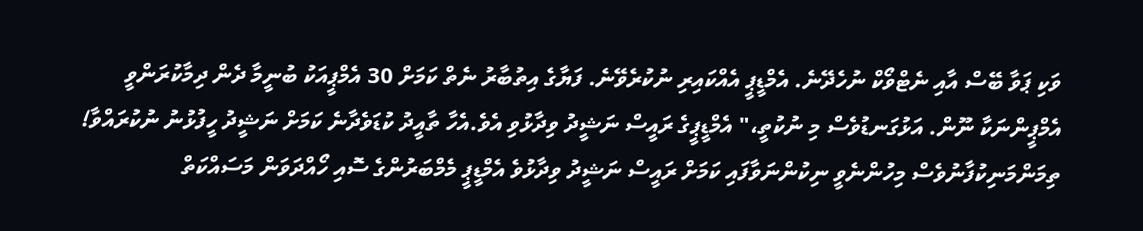ވަކި ޕަވާ ބޭސް އާއި ނެޓްވޯކް ނުހެދޭނެ. އެމްޑީޕީ އެއްކައިރި ނުކުރެވޭނެ. ފަޔާގެ އިތުބާރު ނެތް ކަމަށް 30 އެމްޕީއަކު ބުނީމާ ދެން ދިމާކުރަންވީ އެމްޕީންނަކާ ނޫން. އަޅުގަނޑުވެސް މި ނުކުތީ،" އެމްޑީޕީގެ ރައީސް ނަޝީދު ވިދާޅުވި އެވެ.އެހާ ތާއީދު ކުޑަވެދާނެ ކަމަށް ނަޝީދު ހީފުޅުނު ނުކުރައްވާ!
ތިމަންމަނިކުފާނުވެސް މިހުންނެވީ ނިކުންނަވާފައި ކަމަށް ރައީސް ނަޝީދު ވިދާޅުވެ އެމްޑީޕީ މެމްބަރުންގެ ސޮއި ހޯއްދަވަން މަސައްކަތް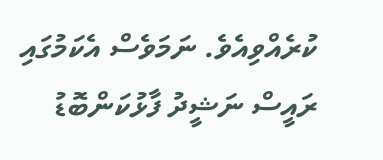ކުރެއްވިއެވެ. ނަމަވެސް އެކަމުގައި ރައީސް ނަޝީދު ފާޅުކަންބޮޑު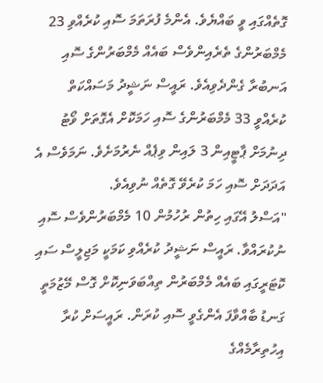ގޮތެއްގައި ވީ ބައްޔެވެ. އެންމެ ފުރަތަމަ ސޮއި ކުރެއްވި 23 މެމްބަރުންގެ ތެރެއިންވެސް ބައެއް މެމްބަރުންގެ ސޮއި އަނބުރާ ގެންދެވިއެވެ. ރައީސް ނަޝީދު މަސައްކަތް ކުރެއްވީ 33 މެމްބަރުންގެ ސޮއި ހަމަކޮށް އެގޮތަށް ވޯޓު ދިނުމަށް ޕާޓީއިން 3 ލައިން ވިޕެއް ނެރުމަށެވެ. ނަމަވެސް އެ އަދަދަށް ސޮއި ހަމަ ކުރެވޭ ގޮތެއް ނުވިއެވެ.
"އަސްލު އޭގައި ހިތުން ރުހުމުން 10 މެމްބަރުންވެސް ސޮއި ނުކުރައްވާ. ރައީސް ނަޝީދު ކުރެއްވި ކަމަކީ މަޖިލީސް ސައި ކޮޓަރީގައި ބައެއް މެމްބަރުން ތިއްބަވަނިކޮށް ގޮސް މޭޒުމަތީ ގަނޑު ބާއްވާފަ އެންގެވީ ސޮއި ކުރަން. ރައީސަށް ކުރާ އިހުތިރާމެއްގެ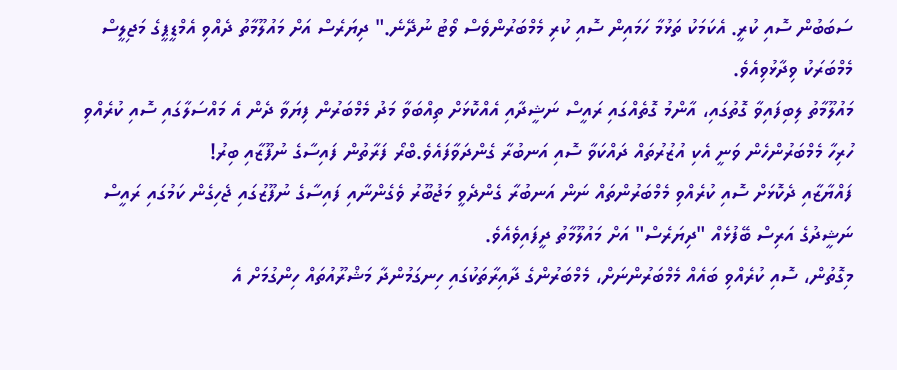ސަބަބުން ސޮއި ކުރީ. އެކަމަކު ތަޅުމާ ހަމައިން ސޮއި ކުރި މެމްބަރުންވެސް ވޯޓު ނުދޭނެ." ދިޔަރެސް އަށް މައުލޫމާތު ދެއްވި އެމްޑީޕީގެ މަޖިލީސް މެމްބަރަކު ވިދާޅުވިއެވެ.
މައުލޫމާތު ލިބިފައިވާ ގޮތުގައި، އާންމު ގޮތެއްގައި ރައީސް ނަޝީދާއި އެއްކޮޅަށް ތިއްބަވާ މަދު މެމްބަރުން ފިޔަވާ ދެން އެ މައްސަލާގައި ސޮއި ކުރެއްވި ހުރިހާ މެމްބަރުންހެން ވަނީ އެކި އުޒުރުތައް ދައްކަވާ ސޮއި އަނބުރާ ގެންދަވާފައެވެ.ބްރޯ ފަރާތުން ފައިސާގެ ނުފޫޒާއި ބިރު!
ފައްޔާޒާއި ދެކޮޅަށް ސޮއި ކުރެއްވި މެމްބަރުންތައް ނަން އަނބުރާ ގެންދެވީ މަޖުބޫރު ވެގެންނާއި ފައިސާގެ ނުފޫޒުގައި ޖެހިގެން ކަމުގައި ރައީސް ނަޝީދުގެ އަރިސް ބޭފުޅެއް "ދިޔަރެސް" އަށް މައުލޫމާތު ދީފައިވެއެވެ.
މިގޮތުން، ސޮއި ކުރެއްވި ބައެއް މެމްބަރުންނަށް، މެމްބަރުންގެ ދާއިރާތަކުގައި ހިނގަމުންދާ މަޝްރޫއުތައް ހިންގުމަށް އެ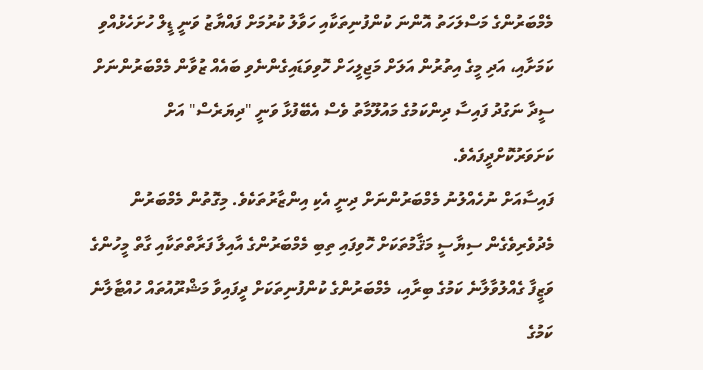މެމްބަރުންގެ މަސްލަހަތު އޮންނަ ކުންފުނިތަކާއި ހަވާލު ކުރުމަށް ފައްޔާޒު ވަނީ ޑީލް ހުށަހެޅުއްވި ކަމަށާއި، އަދި މީގެ އިތުރުން އަލަށް މަޖިލީހަށް ހޮވިވަޑައިގެންނެވި ބައެއް ޒުވާން މެމްބަރުންނަށް ސީދާ ނަގުދު ފައިސާ ދިންކަމުގެ މައުލޫމާތު ވެސް އެބޭފުޅާ ވަނީ "ދިޔަރެސް" އަށް ކަށަވަރުކޮށްދީފައެވެ.
ފައިސާއަށް ނުހެއްލުނު މެމްބަރުންނަށް ދިނީ އެކި އިންޒާރުތަކެވެ. މިގޮތުން މެމްބަރުން މެދުވެރިވެގެން ސިޔާސީ މަޤާމުތަކަށް ހޮވިފައި ތިބި މެމްބަރުންގެ އާއިލާ ފަރާތްތަކާއި ގާތް މީހުންގެ ވަޒީފާ ގެއްލުވާލާނެ ކަމުގެ ބިރާއި، މެމްބަރުންގެ ކުންފުނިތަކަށް ދީފައިވާ މަޝްރޫއުތައް ހުއްޓާލާނެ ކަމުގެ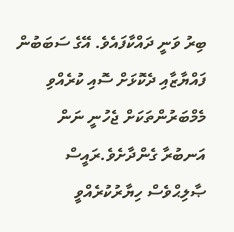ބިރު ވަނީ ދައްކާފައެވެ. އޭގެ ސަބަބުން ފައްޔާޒާއި ދެކޮޅަށް ސޮއި ކުރެއްވި މެމްބަރުންތަކަށް ޖެހުނީ ނަން އަނބުރާ ގެންދާށެވެ.ރައީސް ޞާލިޙްވެސް ހިޔާރުކުރެއްވީ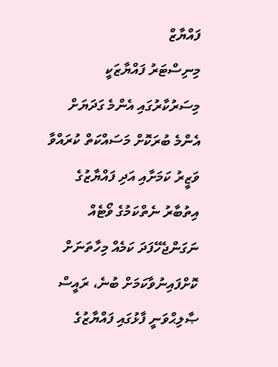ފައްޔާޒް
މިނިސްޓަރު ފައްޔާޒަކީ މިސަރުކާރުގައި އެންމެ ގަދަޔަށް އެންމެ ބުރަކޮށް މަސައްކަތް ކުރައްވާ ވަޒީރު ކަމަށާއި އަދި ފައްޔާޒުގެ އިތުބާރު ނެތްކަމުގެ ވޯޓެއް ނަގަންޖެހޭފަދަ ކަމެއް މިހާތަނަށް ކޮށްފައިނުވާކަމަށް ބުނެ، ރައީސް ޞާލިޙްވަނީ ފާޅުގައި ފައްޔާޒުގެ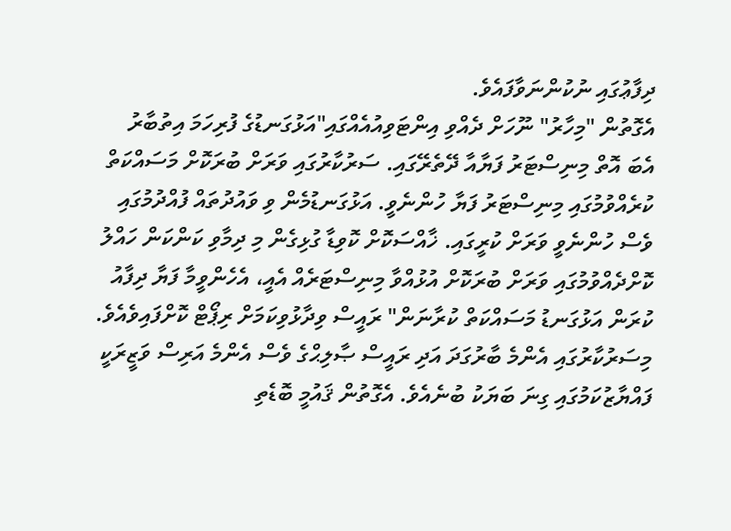ދިފާޢުގައި ނުކުންނަވާފައެވެ.
އެގޮތުން "މިހާރު" ނޫހަށް ދެއްވި އިންޓަވިއުއެއްގައި"އަޅުގަނޑުގެ ފުރިހަމަ އިތުބާރު އެބަ އޮތް މިނިސްޓަރު ފަޔާއާ ދޭތެރޭގައި. ސަރުކާރުގައި ވަރަށް ބުރަކޮށް މަސައްކަތް ކުރެއްވުމުގައި މިނިސްޓަރު ފަޔާ ހުންނެވީ. އަޅުގަނޑުމެން ވި ވައުދުތައް ފުއްދުމުގައި ވެސް ހުންނެވީ ވަރަށް ކުރީގައި. ޚާއްސަކޮށް ކޮވިޑާ ގުޅިގެން މި ދިމާވި ކަންކަން ހައްލު ކޮށްދެއްވުމުގައި ވަރަށް ބުރަކޮށް އުޅުއްވާ މިނިސްޓަރެއް އެއީ، އެހެންވީމާ ފަޔާ ދިފާއު ކުރަން އަޅުގަނޑު މަސައްކަތް ކުރާނަން" ރައީސް ވިދާޅުވިކަމަށް ރިޕޯޓް ކޮށްފައިވެއެވެ.
މިސަރުކާރުގައި އެންމެ ބާރުގަދަ އަދި ރައީސް ޞާލިޙްގެ ވެސް އެންމެ އަރިސް ވަޒީރަކީ ފައްޔާޒުކަމުގައި ގިނަ ބަޔަކު ބުނެއެވެ. އެގޮތުން ޤައުމީ ބޮޑެތި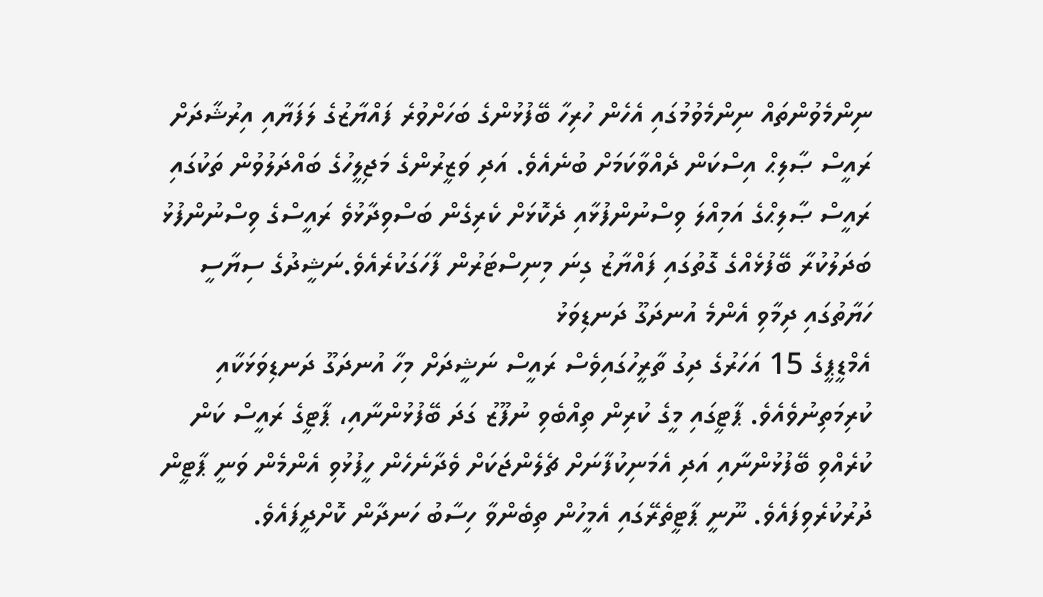ނިންމެވުންތައް ނިންމެވުމުގައި އެހެން ހުރިހާ ބޭފުޅުންގެ ބަހަށްވުރެ ފައްޔާޒުގެ ލަފަޔާއި އިރުޝާދަށް ރައީސް ޞާލިޙް އިސްކަން ދެއްވާކަމަށް ބުނެއެވެ. އަދި ވަޒީރުންގެ މަޖިލީހުގެ ބައްދަލުވުން ތަކުގައި ރައީސް ޞާލިޙްގެ އަމިއްލަ ވިސްނުންފުޅާއި ދެކޮޅަށް ކެރިގެން ބަސްވިދާޅުވެ ރައީސްގެ ވިސްނުންފުޅު ބަދަލުކުރާ ބޭފުޅެއްގެ ގޮތުގައި ފައްޔާޒު ގިނަ މިނިސްޓަރުން ފާހަގަކުރެއެވެ.ނަޝީދުގެ ސިޔާސީ ހަޔާތުގައި ދިމާވި އެންމެ އުނދަގޫ ދަނޑިވަޅު
އެމްޑީޕީގެ 15 އަހަރުގެ ދިގު ތާރީހުގައިވެސް ރައީސް ނަޝީދަށް މިހާ އުނދަގޫ ދަނޑިވަޅަކާއި ކުރިމަތިނުވެއެވެ. ޕާޓީގައި މީގެ ކުރިން ތިއްބެވި ނުފޫޒު ގަދަ ބޭފުޅުންނާއި، ޕާޓީގެ ރައީސް ކަން ކުރެއްވި ބޭފުޅުންނާއި އަދި އެމަނިކުފާނަށް ޗެލެންޖަކަށް ވެދާނެހެން ހީފުޅުވި އެންމެން ވަނީ ޕާޓީން ދުރުކުރެވިފައެވެ. ނޫނީ ޕާޓީތެރޭގައި އެމީހުން ތިބެންވާ ހިސާބު ހަނދާން ކޮށްދީފައެވެ.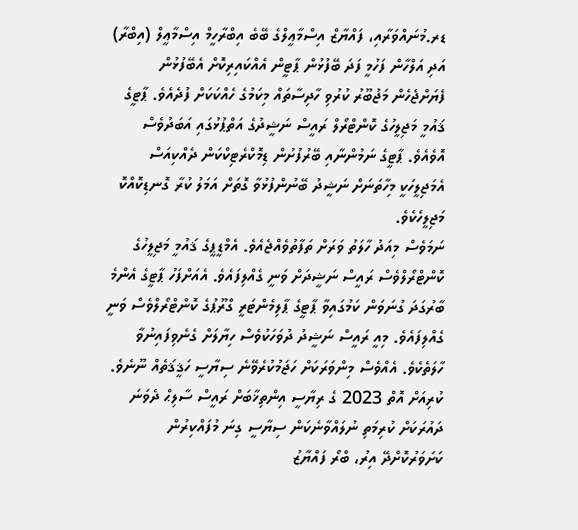ޑރ.މުނައްވަރާއި، ފައްޔާޒް އިސްމާޢީލްގެ ބޭބެ އިބްރާހީމް އިސްމާޢީލް (އިބްރާ) އަދި އަލްހާން ފަހުމީ ފަދަ ބޭފުޅުން ޕާޓީން އެއްކައިރިކޮށް އެބޭފުޅުން ފެޔަށްޖެހެން މަޖުބޫރު ކުރުވި ހާދިސާތައް މިކަމުގެ ހެއްކަކަށް ފުދެއެވެ. ޕާޓީގެ ޤައުމީ މަޖިލީހުގެ ކޮންޓްރޯލް ރައީސް ނަޝީދުގެ އަތްޕުޅުގައި އަބަދުވެސް އޮވެއެވެ. ޕާޓީގެ ނަމުންނާއި ބޭރުފުށުން ޑިމޮކްރެޓިކްކަން ދެއްކިއަސް އެމަޖިލީހަކީ މިހާތަނަށް ނަޝީދު ބޭނުންފުޅުވާ ގޮތަށް އަމަލު ކުރާ ގޮނޑިކޮއްކޮ މަޖިލީހެކެވެ.
ނަމަވެސް މިއަދު ހާލަތު ވަރަށް ތަފާތުވެއްޖެއެވެ. އެމްޑީޕީގެ ޤައުމީ މަޖިލީހުގެ ކޮންޓްރޯލްވެސް ރައީސް ނަޝީދަށް ވަނީ ގެއްލިފައެވެ. އެއަށްފަހު ޕާޓީގެ އެންމެ ބާރުގަދަ ގުނަވަން ކަމުގައިވާ ޕާޓީގެ ޕާލިމެންޓަރީ ގްރޫޕުގެ ކޮންޓްރޯލްވެސް ވަނީ ގެއްލިފައެވެ. މިއީ ރައީސް ނަޝީދު ދުވަހަކުވެސް ހިޔާލަށް ގެނެވިފައިނުވާ ހާލަތެކެވެ. އެއްވެސް މިންވަރަކަށް ހަޖަމުކުރެވޭނެ ސިޔާސީ ހަޤީޤަތެއް ނޫނެވެ. ކުރިއަށް އޮތް 2023 ގެ ރިޔާސީ އިންތިޚާބަށް ރައީސް ސާލިޙް ދެވަނަ ދައުރަކަށް ކުރިމަތި ނުލައްވާނެކަން ސިޔާސީ ގިނަ މުފައްކިރުން ކަށަވަރުކޮށްދޭ އިރު، ބްރޯ ފައްޔާޒު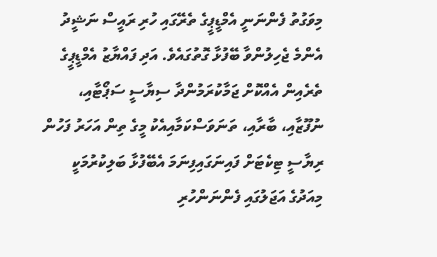މިވަގުތު ފެންނަނީ އެމްޑީޕީގެ ތެރޭގައި ހުރި ރައީސް ނަޝީދު އެންމެ ޖެހިލުންވާ ބޭފުޅާ ގޮތުގައެވެ. އަދި ފައްޔާޒު އެމްޑީޕީގެ ތެރެއިން އެއްކޮށް ޖަމާކުރަމުންދާ ސިޔާސީ ސަޕޯޓާއި، ނުފޫޒާއި، ބާރާއި، ތަނަވަސްކަމާއިއެކު މީގެ ތިން އަހަރު ފަހުން ރިޔާސީ ޓިކެޓަށް ފައިނަގައިފިނަމަ އެބޭފުޅާ ބަލިކުރުމަކީ މިއަދުގެ އަޖަލުގައި ފެންނަންހުރި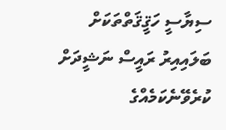ސިޔާސީ ހަޤީޤަތްތަކަށް ބަލައިއިރު ރައީސް ނަޝީދަށް ކުރެވޭނެކަމެއްގެ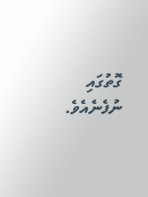ގޮތުގައި ނުފެނެއެވެ.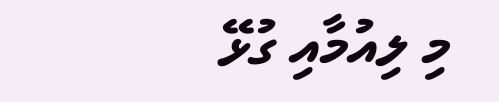މި ލިއުމާއި ގުޅޭ